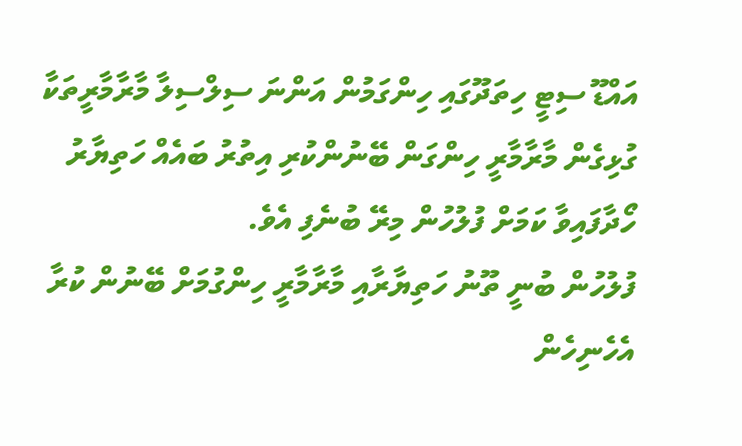އައްޑޫ ސިޓީ ހިތަދޫގައި ހިންގަމުން އަންނަ ސިލްސިލާ މާރާމާރީތަކާ ގުޅިގެން މާރާމާރީ ހިންގަން ބޭނުންކުރި އިތުރު ބައެއް ހަތިޔާރު ހޯދާފައިވާ ކަމަށް ފުލުހުން މިރޭ ބުނެފި އެވެ.
ފުލުހުން ބުނީ ތޫނު ހަތިޔާރާއި މާރާމާރީ ހިންގުމަށް ބޭނުން ކުރާ އެހެނިހެން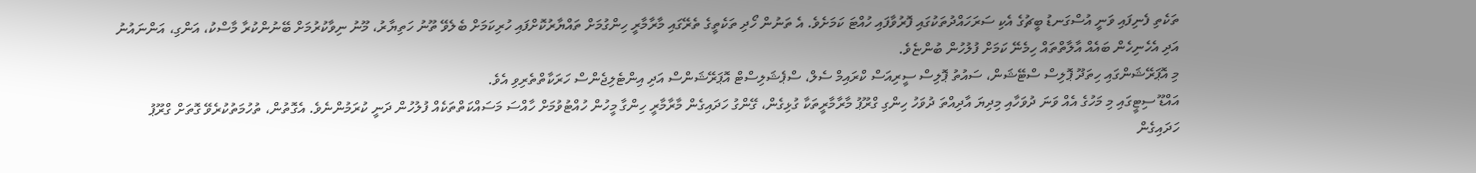ތަކެތި ފެނިފައި ވަނީ އުސްގަނޑު ބީޗުގެ އެކި ސަރަހައްދުތަކުގައި ފޮރުވާފައި ހުއްޓަ ކަމަށެވެ. އެ ތަނުން ހޯދި ތަކެތީގެ ތެރޭގައި މާރާމާރީ ހިންގުމަށް ތައްޔާރުކޮށްފައި ހުރިކަމަށް ބެލެވޭ ތޫނު ހަތިޔާރު، މޫނު ނިވާކުރުމަށް ބޭނުންކުރާ މާސްކު، އަންގި، އަންނައުނު އަދި އެހެނިހެން ބައެއް އާލާތްތައް ހިމެނޭ ކަމަށް ފުލުހުން ބުންޏެވެ.
މި އޮޕަރޭޝަންގައި ހިތަދޫ ޕޮލިސް ސްޓޭޝަން، ސައުތު ޕޮލިސް ސީރިއަސް ކްރައިމް ސެލް، ސްޕެޝަލިސްޓް އޮޕަރޭޝަންސް އަދި އިންޓެލިޖެންސް ހަރަކާތްތެރިވި އެވެ.
އައްޑޫ ސިޓީގައި މި މަހުގެ އެއް ވަނަ ދުވަހާއި މިދިޔަ އާދިއްތަ ދުވަހު ހިންގި ގްރޫޕު މާރާމާރީތަކާ ގުޅިގެން، ގޭންގު ހަދައިގެން މާރާމާރީ ހިންގާ މީހުން ހުއްޓުވުމަށް ހާއްސަ މަސައްކަތްތަކެއް ފުލުހުން ދަނީ ކުރަމުންނެވެ. އެގޮތުން، ތުހުމަތުކުރެވޭ ގޮތަށް ގްރޫޕު ހަދައިގެން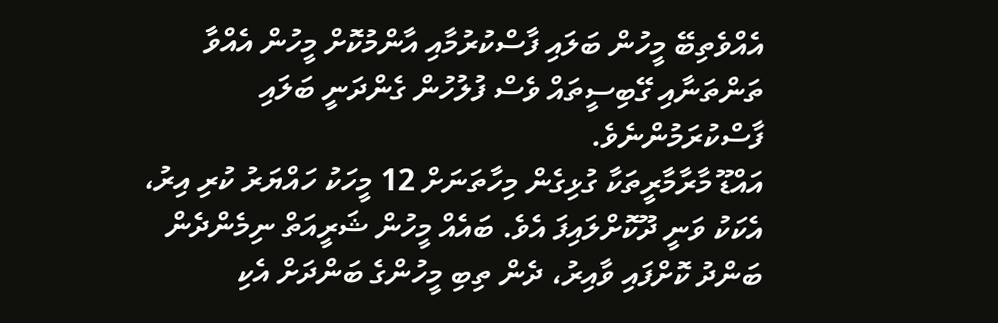އެއްވެތިބޭ މީހުން ބަލައި ފާސްކުރުމާއި އާންމުކޮށް މީހުން އެއްވާ ތަންތަނާއި ގޭބިސީތައް ވެސް ފުލުހުން ގެންދަނީ ބަލައި ފާސްކުރަމުންނެވެ.
އައްޑޫ މާރާމާރީތަކާ ގުޅިގެން މިހާތަނަށް 12 މީހަކު ހައްޔަރު ކުރި އިރު، އެކަކު ވަނީ ދޫކޮށްލައިފަ އެވެ. ބައެއް މީހުން ޝަރީއަތް ނިމެންދެން ބަންދު ކޮށްފައި ވާއިރު، ދެން ތިބި މީހުންގެ ބަންދަށް އެކި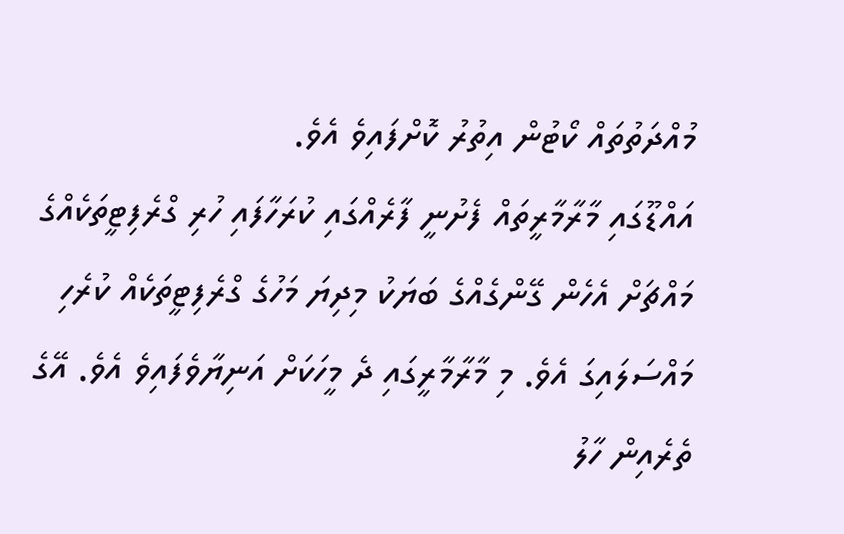މުއްދަތުތައް ކޯޓުން އިތުރު ކޮށްފައިވެ އެވެ.
އައްޑޫގައި މާރާމާރީތައް ފެށުނީ ފާރެއްގައި ކުރަހާފައި ހުރި ގްރެފިޓީތަކެއްގެ މައްޗަށް އެހެން ގޭންގެއްގެ ބަޔަކު މިދިޔަ މަހުގެ ގްރެފިޓީތަކެއް ކުރެހި މައްސަލައިގަ އެވެ. މި މާރާމާރީގައި ދެ މީހަކަށް އަނިޔާވެފައިވެ އެވެ. އޭގެ ތެރެއިން ހާލު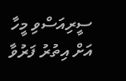ސީރިއަސްވި މީހާ އަށް އިތުރު ފަރުވާ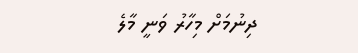ދިނުމަށް މިހާރު ވަނީ މާލެ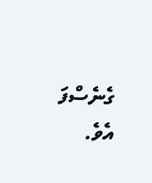ގެނެސްފަ އެވެ.